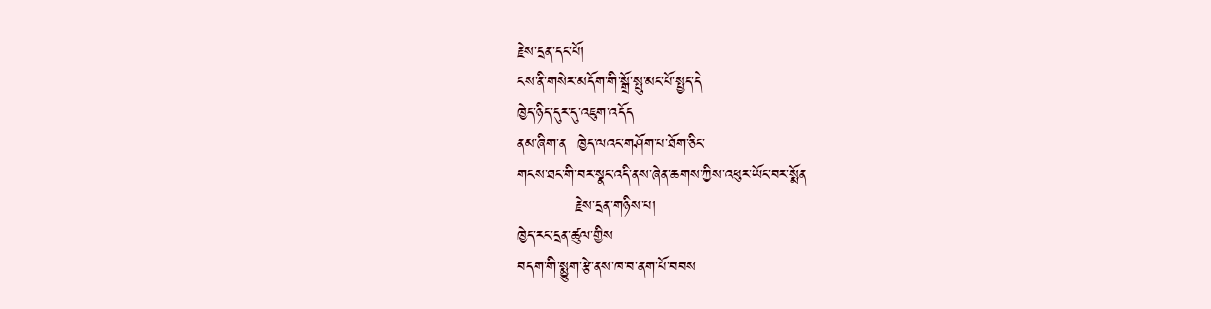རྗེས་དྲན་དང་པོ།
ངས་ནི་གསེར་མདོག་གི་སྒྲོ་སྤུ་མང་པོ་སྤྱད་དེ
ཁྱེད་ཉིད་དུར་དུ་འཇུག་འདོད
ནམ་ཞིག་ན  ཁྱེད་ལའང་གཤོག་པ་ཐོག་ཅིང་
གངས་ཐང་གི་བར་སྣང་འདི་ནས་ཞེན་ཆགས་ཀྱིས་འཕུར་ཡོང་བར་སྨོན
           རྗེས་དྲན་གཉིས་པ།
ཁྱེད་རང་དྲན་ཚུལ་གྱིས
བདག་གི་སྨྱུག་རྩེ་ནས་ཁ་བ་ནག་པོ་བབས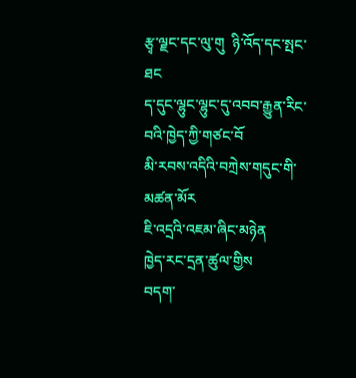རྩྭ་ལྗང་དང་ལུ་གུ  ཉི་འོད་དང་སྤང་ཐང
ད་དུང་ལྷུང་ལྷུང་དུ་འབབ་རྒྱུན་རིང་བའི་ཁྱེད་ཀྱི་གཙང་བོ
མི་རབས་འདིའི་བཀྲེས་གདུང་གི་མཚན་མོར
ཇི་འདྲའི་འཇམ་ཞིང་མཉེན
ཁྱེད་རང་དྲན་ཚུལ་གྱིས
བདག་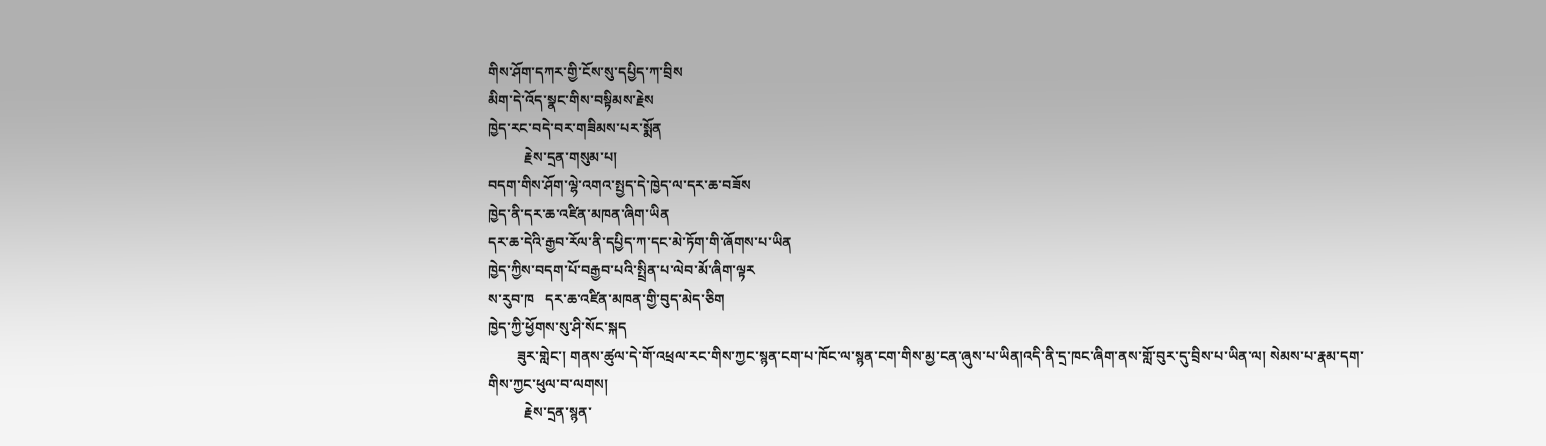གིས་ཤོག་དཀར་གྱི་ངོས་སུ་དཔྱིད་ཀ་བྲིས
མིག་དེ་འོད་སྣང་གིས་བསྟིམས་རྗེས
ཁྱེད་རང་བདེ་བར་གཟིམས་པར་སྨོན
          རྗེས་དྲན་གསུམ་པ།
བདག་གིས་ཤོག་ལྷེ་འགའ་སྤྱད་དེ་ཁྱེད་ལ་དར་ཆ་བཟོས
ཁྱེད་ནི་དར་ཆ་འཛིན་མཁན་ཞིག་ཡིན
དར་ཆ་དེའི་རྒྱབ་རོལ་ནི་དཔྱིད་ཀ་དང་མེ་ཏོག་གི་ཞོགས་པ་ཡིན
ཁྱེད་ཀྱིས་བདག་པོ་བརྒྱབ་པའི་སྤྲིན་པ་ལེབ་མོ་ཞིག་ལྟར
ས་རུབ་ཁ   དར་ཆ་འཛིན་མཁན་གྱི་བུད་མེད་ཅིག
ཁྱེད་ཀྱི་ཕྱོགས་སུ་ཤི་སོང་སྐད
        ཟུར་གླེང་། གནས་ཚུལ་དེ་གོ་འཕྲལ་རང་གིས་ཀྱང་སྙན་ངག་པ་ཁོང་ལ་སྙན་ངག་གིས་མྱ་ངན་ཞུས་པ་ཡིན།འདི་ནི་དྲ་ཁང་ཞིག་ནས་གློ་བུར་དུ་བྲིས་པ་ཡིན་ལ། སེམས་པ་རྣམ་དག་གིས་ཀྱང་ཕུལ་བ་ལགས།
          རྗེས་དྲན་སྙན་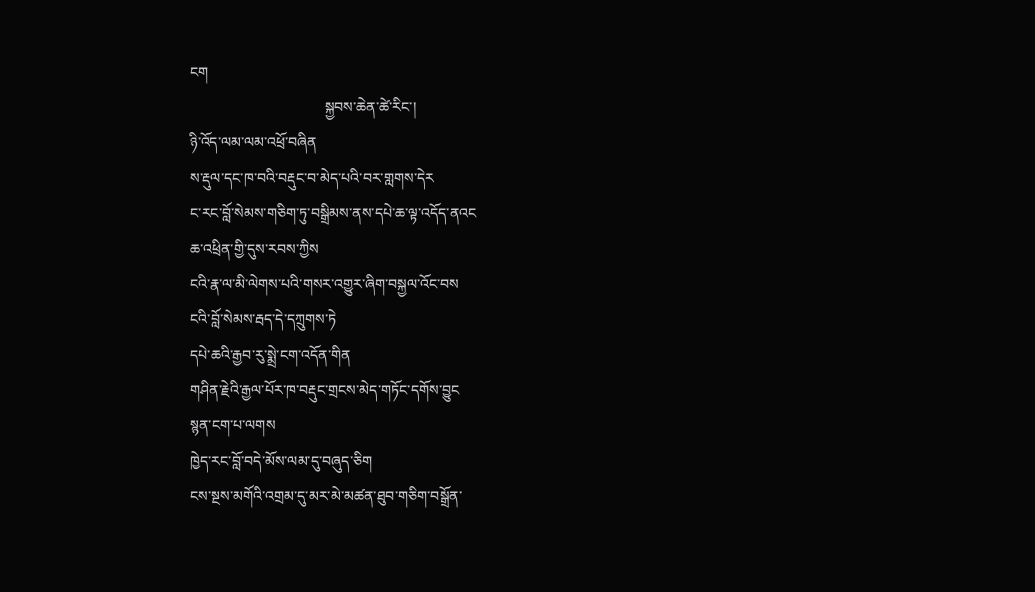ངག
                                     སྐྱབས་ཆེན་ཚེ་རིང་།
ཉི་འོད་ལམ་ལམ་འཕྲོ་བཞིན
ས་རྡུལ་དང་ཁ་བའི་བརྡུང་བ་མེད་པའི་བར་གླགས་དེར
ང་རང་བློ་སེམས་གཅིག་ཏུ་བསྒྲིམས་ནས་དཔེ་ཆ་ལྟ་འདོད་ནའང
ཆ་འཕྲིན་གྱི་དུས་རབས་ཀྱིས
ངའི་རྣ་ལ་མི་ལེགས་པའི་གསར་འགྱུར་ཞིག་བསྐྱལ་འོང་བས
ངའི་བློ་སེམས་རྦད་དེ་དཀྲུགས་ཏེ
དཔེ་ཆའི་རྒྱབ་རུ་སྨྲེ་ངག་འདོན་གིན
གཤིན་རྗེའི་རྒྱལ་པོར་ཁ་བརྡུང་གྲངས་མེད་གཏོང་དགོས་བྱུང
སྙན་ངག་པ་ལགས
ཁྱེད་རང་བློ་བདེ་མོས་ལམ་དུ་བཞུད་ཅིག
ངས་སྔས་མགོའི་འགྲམ་དུ་མར་མེ་མཚན་ཐུབ་གཅིག་བསྒྲོན་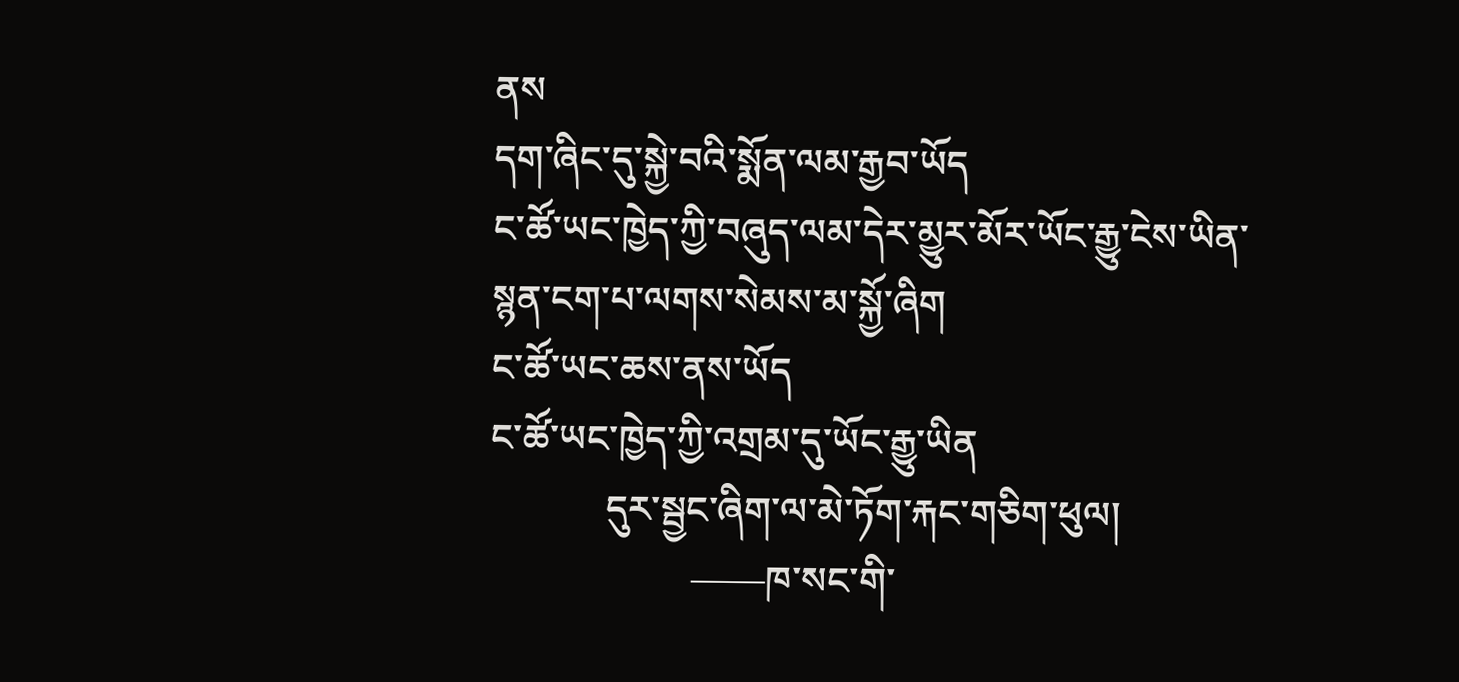ནས
དག་ཞིང་དུ་སྐྱེ་བའི་སྨོན་ལམ་རྒྱབ་ཡོད
ང་ཚོ་ཡང་ཁྱེད་ཀྱི་བཞུད་ལམ་དེར་མྱུར་མོར་ཡོང་རྒྱུ་ངེས་ཡིན་
སྙན་ངག་པ་ལགས་སེམས་མ་སྐྱོ་ཞིག
ང་ཚོ་ཡང་ཆས་ནས་ཡོད
ང་ཚོ་ཡང་ཁྱེད་ཀྱི་འགྲམ་དུ་ཡོང་རྒྱུ་ཡིན
            དུར་སྦྱང་ཞིག་ལ་མེ་ཏོག་རྐང་གཅིག་ཕུལ།
                     ——ཁ་སང་གི་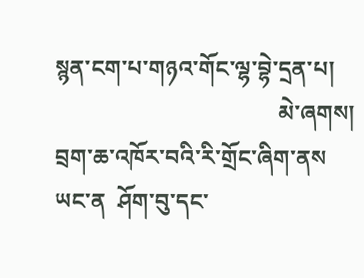སྙན་ངག་པ་གཉའ་གོང་ལྷ་བྷེ་དྲན་པ།
                                       མེ་ཞགས།
བྲག་ཆ་འཁོར་བའི་རི་གྲོང་ཞིག་ནས
ཡང་ན  ཤོག་བུ་དང་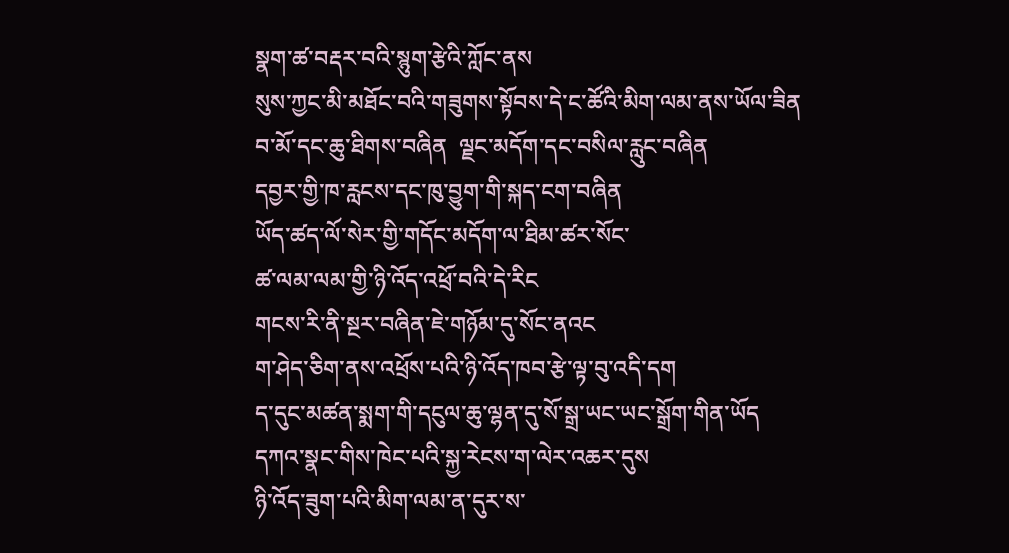སྣག་ཚ་བརྡར་བའི་སྙུག་རྩེའི་ཀློང་ནས
སུས་ཀྱང་མི་མཐོང་བའི་གཟུགས་སྟོབས་དེ་ང་ཚོའི་མིག་ལམ་ནས་ཡོལ་ཟིན
བ་མོ་དང་ཆུ་ཐིགས་བཞིན  ལྗང་མདོག་དང་བསིལ་རླུང་བཞིན
དབྱར་གྱི་ཁ་རླངས་དང་ཁུ་བྱུག་གི་སྐད་ངག་བཞིན
ཡོད་ཚད་ལོ་སེར་གྱི་གདོང་མདོག་ལ་ཐིམ་ཚར་སོང་
ཚ་ལམ་ལམ་གྱི་ཉི་འོད་འཕྲོ་བའི་དེ་རིང
གངས་རི་ནི་སྔར་བཞིན་ཇེ་གཉོམ་དུ་སོང་ནའང
ག་ཤེད་ཅིག་ནས་འཕྲོས་པའི་ཉི་འོད་ཁབ་རྩེ་ལྟ་བུ་འདི་དག
ད་དུང་མཚན་སྨག་གི་དངུལ་ཆུ་ལྷན་དུ་སོ་སྒྲ་ཡང་ཡང་སྒྲོག་གིན་ཡོད
དཀའ་སྣང་གིས་ཁེང་པའི་སྐྱ་རེངས་ག་ལེར་འཆར་དུས
ཉི་འོད་ཟུག་པའི་མིག་ལམ་ན་དུར་ས་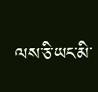ལས་ཅི་ཡང་མི་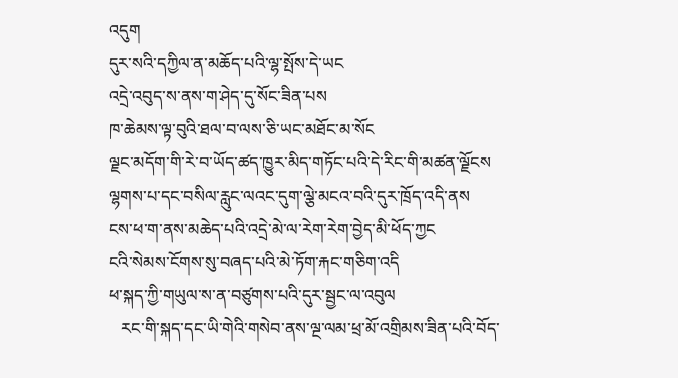འདུག
དུར་སའི་དཀྱིལ་ན་མཆོད་པའི་ལྷ་སྤོས་དེ་ཡང
འདྲེ་འབུད་ས་ནས་ག་ཤེད་དུ་སོང་ཟིན་པས
ཁ་ཆེམས་ལྟ་བུའི་ཐལ་བ་ལས་ཅི་ཡང་མཐོང་མ་སོང
ལྗང་མདོག་གི་རེ་བ་ཡོད་ཚད་ཁྱུར་མིད་གཏོང་པའི་དེ་རིང་གི་མཚན་ལྗོངས
ལྷགས་པ་དང་བསིལ་རླུང་ལའང་དུག་ལྕེ་མངའ་བའི་དུར་ཁྲོད་འདི་ནས
ངས་ཕ་ག་ནས་མཆེད་པའི་འདྲེ་མེ་ལ་རེག་རེག་བྱེད་མི་ཕོད་ཀྱང
ངའི་སེམས་ངོགས་སུ་བཞད་པའི་མེ་ཏོག་རྐང་གཅིག་འདི
ཕ་སྐད་ཀྱི་གཡུལ་ས་ན་བཙུགས་པའི་དུར་སྦྱང་ལ་འབུལ
   རང་གི་སྐད་དང་ཡི་གེའི་གསེབ་ནས་ལྔ་ལམ་ཕྲ་མོ་འགྲིམས་ཟིན་པའི་བོད་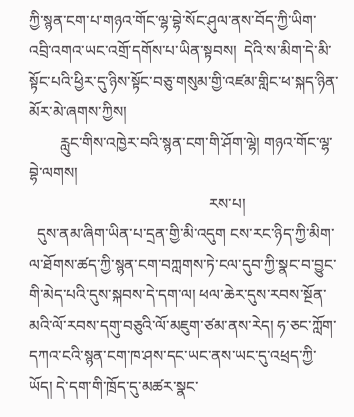ཀྱི་སྙན་ངག་པ་གཉའ་གོང་ལྷ་བྷེ་སོང་ཤུལ་ནས་བོད་ཀྱི་ཡིག་འབྲི་འགའ་ཡང་འགྲོ་དགོས་པ་ཡིན་སྟབས།  དེའི་ས་མིག་དེ་མི་སྟོང་པའི་ཕྱིར་དུ་ཉིས་སྟོང་བཅུ་གསུམ་གྱི་འཛམ་གླིང་ཕ་སྐད་ཉིན་མོར་མེ་ཞགས་ཀྱིས།
        རླུང་གིས་འཁྱེར་བའི་སྙན་ངག་གི་ཤོག་ལྷེ། གཉའ་གོང་ལྷ་བྷེ་ལགས།
                                              རས་པ།
  དུས་ནམ་ཞིག་ཡིན་པ་དྲན་གྱི་མི་འདུག ངས་རང་ཉིད་ཀྱི་མིག་ལ་ཐོགས་ཚད་ཀྱི་སྙན་ངག་བཀླགས་ཏེ་ངལ་དུབ་ཀྱི་སྣང་བ་བྱུང་གི་མེད་པའི་དུས་སྐབས་དེ་དག་ལ། ཕལ་ཆེར་དུས་རབས་སྔོན་མའི་ལོ་རབས་དགུ་བཅུའི་ལོ་མཇུག་ཙམ་ནས་རེད། ཧ་ཅང་ཀློག་དཀའ་ངའི་སྙན་ངག་ཁ་ཤས་དང་ཡང་ནས་ཡང་དུ་འཕྲད་ཀྱི་ཡོད། དེ་དག་གི་ཁྲོད་དུ་མཚར་སྣང་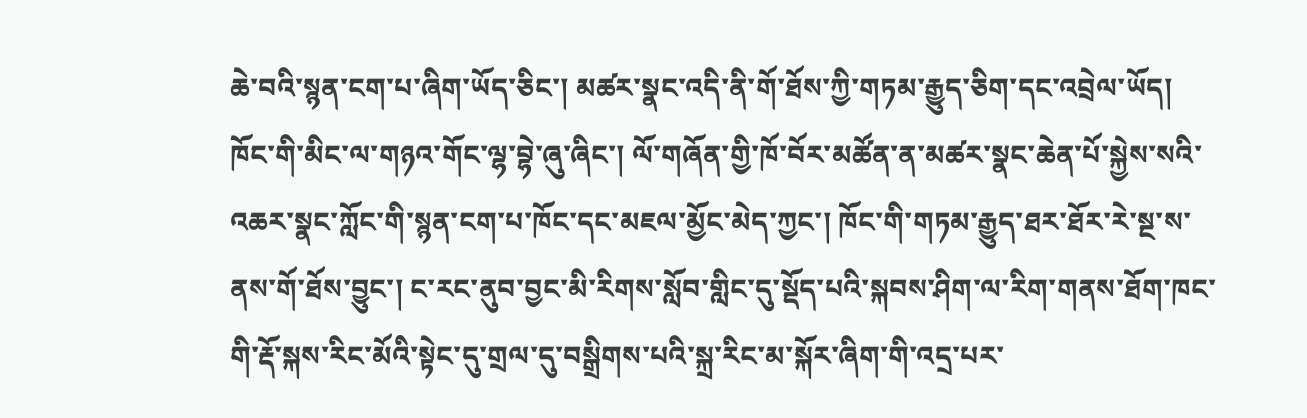ཆེ་བའི་སྙན་ངག་པ་ཞིག་ཡོད་ཅིང་། མཚར་སྣང་འདི་ནི་གོ་ཐོས་ཀྱི་གཏམ་རྒྱུད་ཅིག་དང་འབྲེལ་ཡོད། ཁོང་གི་མིང་ལ་གཉའ་གོང་ལྷ་བྷེ་ཞུ་ཞིང་། ལོ་གཞོན་གྱི་ཁོ་བོར་མཚོན་ན་མཚར་སྣང་ཆེན་པོ་སྐྱེས་སའི་འཆར་སྣང་ཀློང་གི་སྙན་ངག་པ་ཁོང་དང་མཇལ་མྱོང་མེད་ཀྱང་། ཁོང་གི་གཏམ་རྒྱུད་ཐར་ཐོར་རེ་སྔ་ས་ནས་གོ་ཐོས་བྱུང་། ང་རང་ནུབ་བྱང་མི་རིགས་སློབ་གླིང་དུ་སྡོད་པའི་སྐབས་ཤིག་ལ་རིག་གནས་ཐོག་ཁང་གི་རྡོ་སྐས་རིང་མོའི་སྟེང་དུ་གྲལ་དུ་བསྒྲིགས་པའི་སྐྲ་རིང་མ་སྐོར་ཞིག་གི་འདྲ་པར་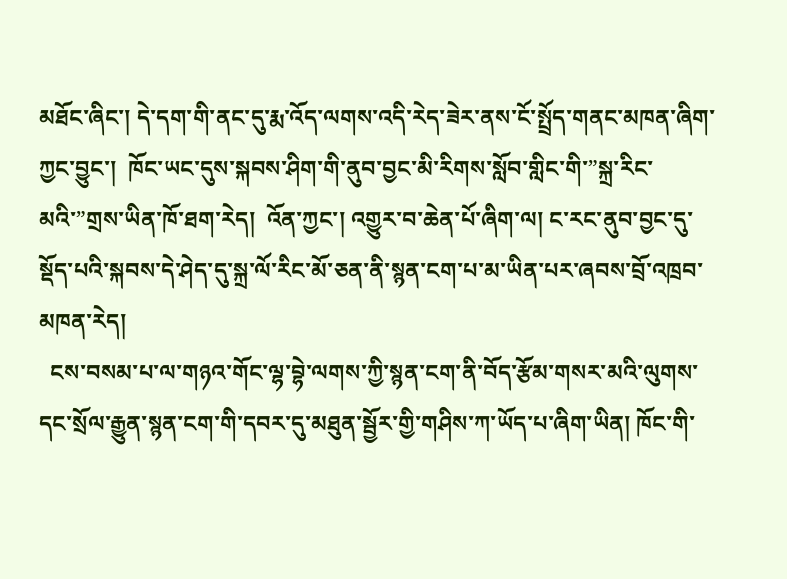མཐོང་ཞིང་། དེ་དག་གི་ནང་དུ་རྨ་འོད་ལགས་འདི་རེད་ཟེར་ནས་ངོ་སྤྲོད་གནང་མཁན་ཞིག་ཀྱང་བྱུང་།  ཁོང་ཡང་དུས་སྐབས་ཤིག་གི་ནུབ་བྱང་མི་རིགས་སློབ་གླིང་གི་”སྐྲ་རིང་མའི་”གྲས་ཡིན་ཁོ་ཐག་རེད།  འོན་ཀྱང་། འགྱུར་བ་ཆེན་པོ་ཞིག་ལ། ང་རང་ནུབ་བྱང་དུ་སྡོད་པའི་སྐབས་དེ་ཤེད་དུ་སྐྲ་ལོ་རིང་མོ་ཅན་ནི་སྙན་ངག་པ་མ་ཡིན་པར་ཞབས་བྲོ་འཁྲབ་མཁན་རེད།
  ངས་བསམ་པ་ལ་གཉའ་གོང་ལྷ་བྷེ་ལགས་ཀྱི་སྙན་ངག་ནི་བོད་རྩོམ་གསར་མའི་ལུགས་དང་སྲོལ་རྒྱུན་སྙན་ངག་གི་དབར་དུ་མཐུན་སྦྱོར་གྱི་གཤིས་ཀ་ཡོད་པ་ཞིག་ཡིན། ཁོང་གི་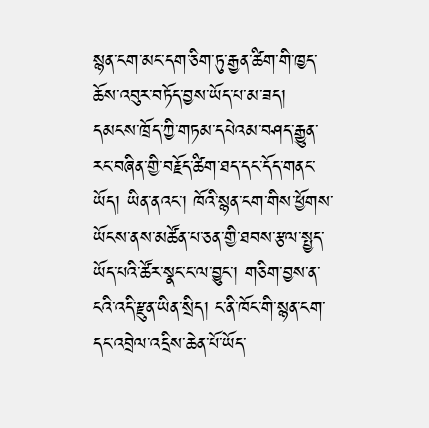སྙན་ངག་མང་དག་ཅིག་ཏུ་རྒྱན་ཚིག་གི་ཁྱད་ཆོས་འབུར་བཏོད་བྱས་ཡོད་པ་མ་ཟད། དམངས་ཁྲོད་ཀྱི་གཏམ་དཔེའམ་བཤད་རྒྱུན་རང་བཞིན་གྱི་བརྗོད་ཚིག་ཐད་དང་དོད་གནང་ཡོད། ཡིན་ནའང་། ཁོའི་སྙན་ངག་གིས་ཕྱོགས་ཡོངས་ནས་མཚོན་པ་ཅན་གྱི་ཐབས་རྩལ་སྤྱད་ཡོད་པའི་ཚོར་སྣང་ང་ལ་བྱུང་། གཅིག་བྱས་ན་ངའི་འདི་རྫུན་ཡིན་སྲིད། ང་ནི་ཁོང་གི་སྙན་ངག་དང་འབྲེལ་འདྲིས་ཆེན་པོ་ཡོད་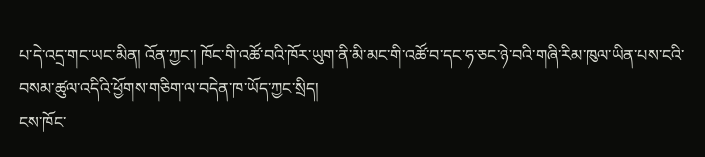པ་དེ་འདྲ་གང་ཡང་མིན། འོན་ཀྱང་། ཁོང་གི་འཚོ་བའི་ཁོར་ཡུག་ནི་མི་མང་གི་འཚོ་བ་དང་ཧ་ཅང་ཉེ་བའི་གཞི་རིམ་ཁུལ་ཡིན་པས་ངའི་བསམ་ཚུལ་འདིའི་ཕྱོགས་གཅིག་ལ་བདེན་ཁ་ཡོད་ཀྱང་སྲིད།
ངས་ཁོང་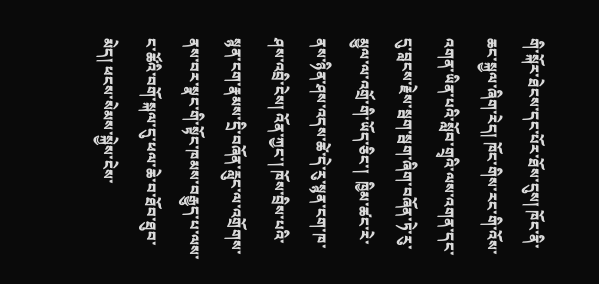གི་སྐོར་ཐེངས་དང་པོར་ཐོས་དུས། ཁོང་ནི་ཆང་སྐྱལ་ཞིག་རེད། ཁོང་གིས་རང་གི་འོས་འགན་ཡིན་པའི་སློབ་གྲྭའི་ལས་འགན་དང་དུ་བླངས་རྗེས་སྦག་སྦག་ཞིག་བཞོན་ཏེ་རུ་མྱུལ་ལ་འགྲོ་གི་ཡོད་ཅིང་།  ཁྱིམ་ཚང་རེ་ནས་ཉིན་ཤས་འདས་ཚེ་དེ་རུ་སྙན་ངག་ཁ་ཤས་འབྲི་ངེས། འོན་ཀྱང་། ཁོས་བྲིས་པའི་སྙན་ངག་རྣམས་དྲི་བཞོན་རླུང་ལ་འགྲོགས་ནས་བར་སྣང་གི་སྟོང་ཁམས་བརྒྱུད་པ་ལས་ང་ཚོའི་བགོ་སྐལ་དུ་ཕལ་ཆེ་བ་ཐོབ་ཐུབ་མེད། ཕངས་སེམས་སྐྱེས་ངེས་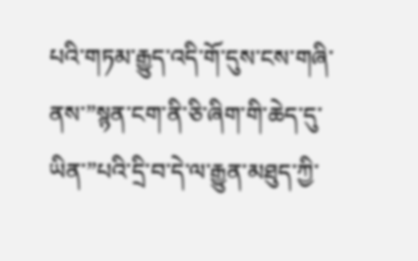པའི་གཏམ་རྒྱུད་འདི་གོ་དུས་ངས་གཞི་ནས་”སྙན་ངག་ནི་ཅི་ཞིག་གི་ཆེད་དུ་ཡིན་”པའི་དྲི་བ་དེ་ལ་རྒྱུན་མཐུད་ཀྱི་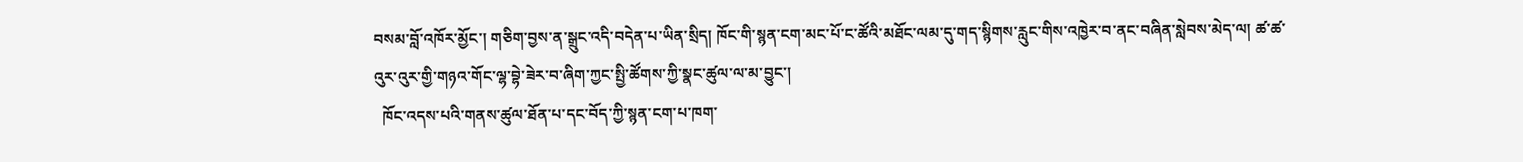བསམ་བློ་འཁོར་མྱོང་། གཅིག་བྱས་ན་སྒྲུང་འདི་བདེན་པ་ཡིན་སྲིད། ཁོང་གི་སྙན་ངག་མང་པོ་ང་ཚོའི་མཐོང་ལམ་དུ་གད་སྙིགས་རླུང་གིས་འཁྱེར་བ་ནང་བཞིན་སླེབས་མེད་ལ། ཚ་ཚ་འུར་འུར་གྱི་གཉའ་གོང་ལྷ་བྷེ་ཟེར་བ་ཞིག་ཀྱང་སྤྱི་ཚོགས་ཀྱི་སྣང་ཚུལ་ལ་མ་བྱུང་།
  ཁོང་འདས་པའི་གནས་ཚུལ་ཐོན་པ་དང་བོད་ཀྱི་སྙན་ངག་པ་ཁག་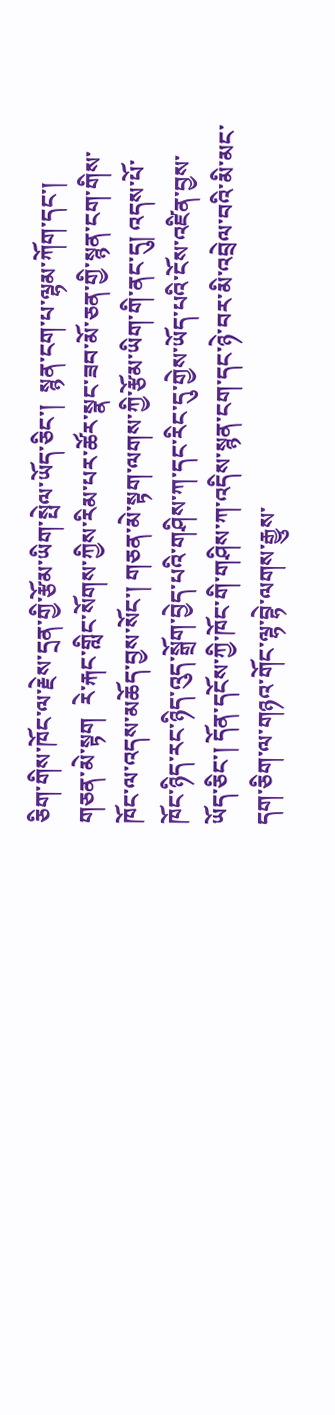ཅིག་གིས་ཁོང་ལ་རྗེས་དྲན་གྱི་རྩོམ་ཡིག་སྤེལ་ཡོད་ཅིང་།  སྙན་ངག་པ་ལྷམ་ཀོག་དང་། གཅན་མེ་སྟག  རེ་རྐང་གླིང་སོགས་ཀྱིས་རིམ་པར་ཚོར་སྣང་ཟབ་མོ་ཅན་གྱི་སྙན་ངག་གིས་ཁོང་ལ་འདས་མཆོད་བྱས་སོང་། གཅན་མེ་སྟག་ལགས་ཀྱི་རྩོམ་ཡིག་གི་ནང་དུ། འདས་པོ་ཁོང་ཉིད་རང་ཉིད་འུད་སྒྲོག་བྱེད་པའི་གཤིས་ཀ་དང་རིང་དུ་གྱེས་ཡོད་པའི་ངོས་འཛིན་བྱས་ཡོད་ཅིང་། དོན་དངོས་ཀྱི་ཁོང་གི་གཤིས་ཀ་འདིས་སྙན་ངག་དང་ཉེ་བར་མི་འབྲེལ་བའི་མི་མང་དག་ཅིག་ལ་གཉའ་གོང་ལྷ་བྷེ་ལགས་རྒྱུས་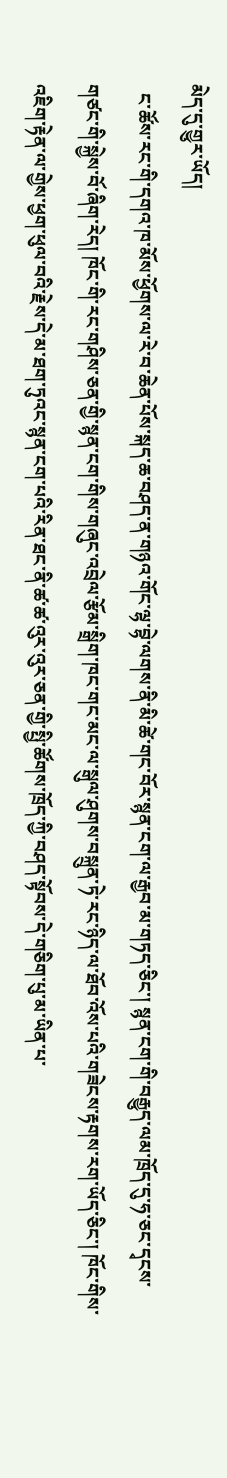མེད་དུ་གྱུར་ཡོད།
  ང་ཚོས་རང་གི་དགའ་ཁ་མོས་ཕྱོགས་ལ་རེ་བ་ཆེན་པོས་སྐད་ཆ་བཤད་ན་གཉའ་གོང་ལྷ་བྷེ་ལགས་ནི་མི་ཚེ་གང་བོར་སྙན་ངག་ལ་རྒྱབ་མ་གཏད་ཅིང་། སྙན་ངག་གི་བརྒྱུད་ལམ་ཁྲོད་དུ་ཧ་ཅང་དྭངས་གཙང་གི་སྐྱེས་བོ་ཞིག་རེད། ཁོང་གི་རང་གཤིས་ཅན་གྱི་སྙན་ངག་གིས་གཞུང་འབྲེལ་རྩོམ་སྒྲིག་ཁང་གང་མང་ལ་སྒུལ་ཤུགས་བསྐྲུན་ཏེ་རང་ཉིད་ལ་ཐོབ་འོས་པའི་གཟེངས་རྟགས་རག་ཡོད་ཅིང་། ཁོང་གིས་འཇིག་རྟེན་ལ་གྱེས་ཕྱག་ཕུལ་བའི་རྗེས་དེ་མ་ཐག་ཏུའང་སྙན་ངག་པའི་རིན་ཐང་ནི་ཚ་ཚ་འུར་འུར་ཅན་གྱི་སྤྱི་ཚོགས་ཁྲོད་ཀྱི་བཤད་སྟོབས་དེ་གཅིག་པུ་མ་ཡིན་པ་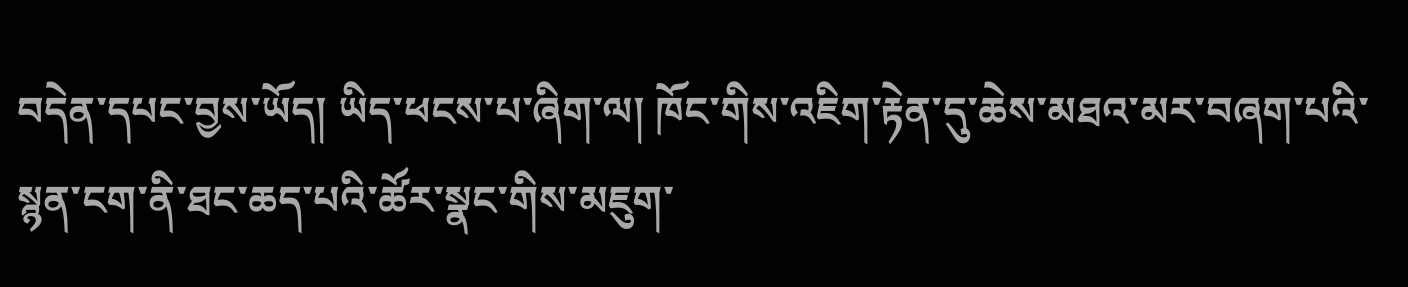བདེན་དཔང་བྱས་ཡོད། ཡིད་ཕངས་པ་ཞིག་ལ། ཁོང་གིས་འཇིག་རྟེན་དུ་ཆེས་མཐའ་མར་བཞག་པའི་སྙན་ངག་ནི་ཐང་ཆད་པའི་ཚོར་སྣང་གིས་མཇུག་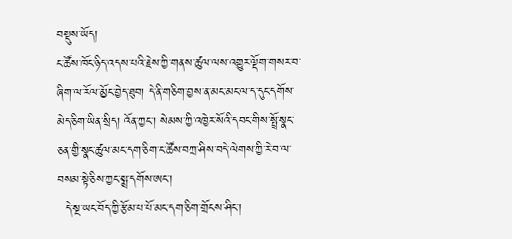བསྡུས་ཡོད།
ང་ཚོས་ཁོང་ཉིད་འདས་པའི་རྗེས་ཀྱི་གནས་ཚུལ་ལས་འགྱུར་ལྡོག་གསར་བ་ཞིག་ལ་རོལ་མྱོང་བྱེད་ཐུབ། དེ་ནི་གཅིག་བྱས་ན་མང་མང་ལ་ད་དུང་དགོས་མེད་ཅིག་ཡིན་སྲིད། འོན་ཀྱང་། སེམས་ཀྱི་འཁྱེར་སོའི་དབང་གིས་སྤྲོ་སྣང་ཅན་གྱི་སྣང་ཚུལ་མང་དག་ཅིག་ང་ཚོས་བཀྲ་ཤིས་བདེ་ལེགས་ཀྱི་རེ་བ་ལ་བསམ་སྟེ་ཅིས་ཀྱང་སྨྲ་དགོས་ཨང་།
  དེ་སྔ་ཡང་བོད་ཀྱི་རྩོམ་པ་པོ་མང་དག་ཅིག་གྲོངས་ཤིང་།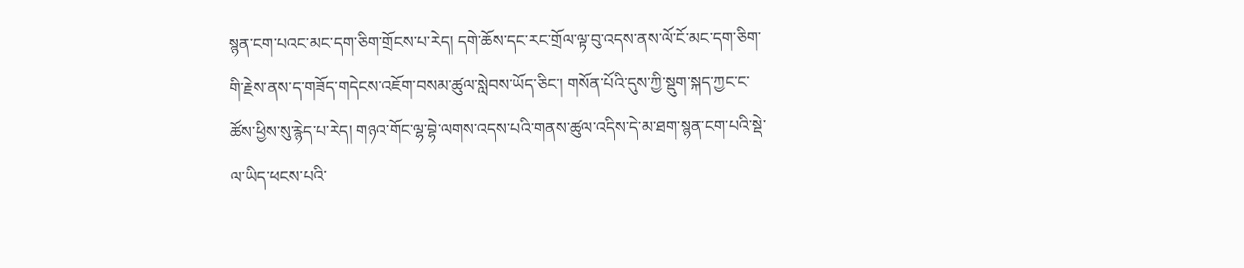སྙན་ངག་པའང་མང་དག་ཅིག་གྲོངས་པ་རེད། དགེ་ཆོས་དང་རང་གྲོལ་ལྟ་བུ་འདས་ནས་ལོ་ངོ་མང་དག་ཅིག་གི་རྗེས་ནས་ད་གཟོད་གདེངས་འཇོག་བསམ་ཚུལ་སླེབས་ཡོད་ཅིང་། གསོན་པོའི་དུས་ཀྱི་སྡུག་སྐད་ཀྱང་ང་ཚོས་ཕྱིས་སུ་རྙེད་པ་རེད། གཉའ་གོང་ལྷ་བྷེ་ལགས་འདས་པའི་གནས་ཚུལ་འདིས་དེ་མ་ཐག་སྙན་ངག་པའི་སྡེ་ལ་ཡིད་ཕངས་པའི་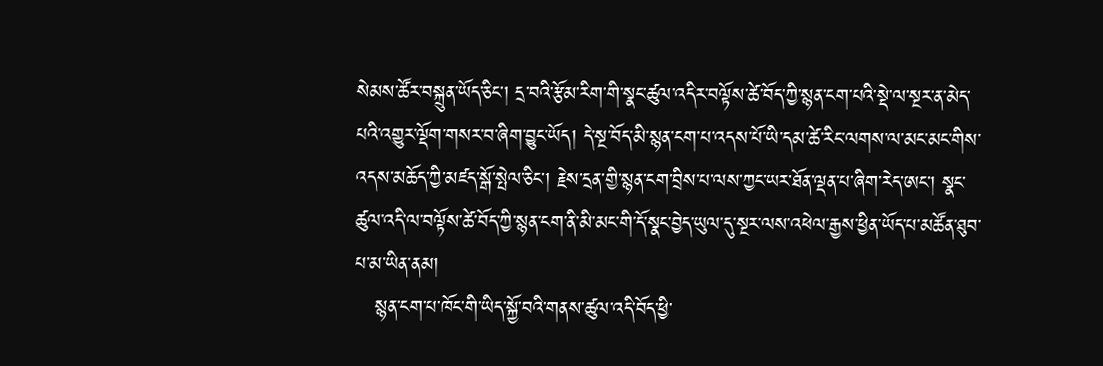སེམས་ཚོར་བསྐྲུན་ཡོད་ཅིང་། དྲ་བའི་རྩོམ་རིག་གི་སྣང་ཚུལ་འདིར་བལྟོས་ཚེ་བོད་ཀྱི་སྙན་ངག་པའི་སྡེ་ལ་སྔར་ན་མེད་པའི་འགྱུར་ལྡོག་གསར་བ་ཞིག་བྱུང་ཡོད། དེ་སྔ་བོད་མི་སྙན་ངག་པ་འདས་པོ་ཡི་དམ་ཚེ་རིང་ལགས་ལ་མང་མང་གིས་འདས་མཆོད་ཀྱི་མཛད་སྒོ་སྤེལ་ཅིང་། རྗེས་དྲན་གྱི་སྙན་ངག་བྲིས་པ་ལས་ཀྱང་ཡར་ཐོན་ལྡན་པ་ཞིག་རེད་ཨང་། སྣང་ཚུལ་འདི་ལ་བལྟོས་ཚེ་བོད་ཀྱི་སྙན་ངག་ནི་མི་མང་གི་དོ་སྣང་བྱེད་ཡུལ་དུ་སྔར་ལས་འཕེལ་རྒྱས་ཕྱིན་ཡོད་པ་མཚོན་ཐུབ་པ་མ་ཡིན་ནམ།
   སྙན་ངག་པ་ཁོང་གི་ཡིད་སྐྱོ་བའི་གནས་ཚུལ་འདི་བོད་ཕྱི་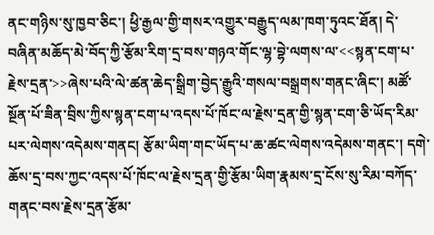ནང་གཉིས་སུ་ཁྱབ་ཅིང་། ཕྱི་རྒྱལ་གྱི་གསར་འགྱུར་བརྒྱུད་ལམ་ཁག་ཏུའང་ཐོན། དེ་བཞིན་མཆོད་མེ་བོད་ཀྱི་རྩོམ་རིག་དྲ་བས་གཉའ་གོང་ལྷ་བྷེ་ལགས་ལ་<<སྙན་ངག་པ་རྗེས་དྲན་>>ཞེས་པའི་ལེ་ཚན་ཆེད་སྒྲིག་བྱེད་རྒྱུའི་གསལ་བསྒྲགས་གནང་ཞིང་། མཚོ་སྔོན་པོ་ཟིན་བྲིས་ཀྱིས་སྙན་ངག་པ་འདས་པོ་ཁོང་ལ་རྗེས་དྲན་གྱི་སྙན་ངག་ཅི་ཡོད་རིམ་པར་ལེགས་འདེམས་གནང། རྩོམ་ཡིག་གང་ཡོད་པ་ཆ་ཚང་ལེགས་འདེམས་གནང་། དགེ་ཆོས་དྲ་བས་ཀྱང་འདས་པོ་ཁོང་ལ་རྗེས་དྲན་གྱི་རྩོམ་ཡིག་རྣམས་དྲ་ངོས་སུ་རིམ་བཀོད་གནང་བས་རྗེས་དྲན་རྩོམ་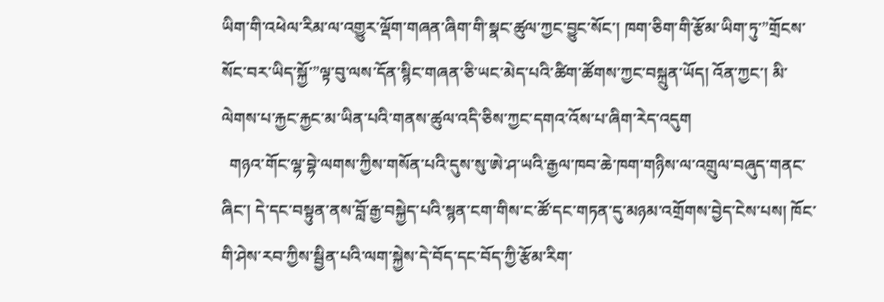ཡིག་གི་འཕེལ་རིམ་ལ་འགྱུར་ལྡོག་གཞན་ཞིག་གི་སྣང་ཚུལ་ཀྱང་བྱུང་སོང་། ཁག་ཅིག་གི་རྩོམ་ཡིག་ཏུ་”གྲོངས་སོང་བར་ཡིད་སྐྱོ་”ལྟ་བུ་ལས་དོན་སྙིང་གཞན་ཅི་ཡང་མེད་པའི་ཚིག་ཚོགས་ཀྱང་བསྐྲུན་ཡོད། འོན་ཀྱང་། མི་ལེགས་པ་རྐྱང་རྐྱང་མ་ཡིན་པའི་གནས་ཚུལ་འདི་ཅིས་ཀྱང་དགའ་འོས་པ་ཞིག་རེད་འདུག
  གཉའ་གོང་ལྷ་བྷེ་ལགས་ཀྱིས་གསོན་པའི་དུས་སུ་ཨེ་ཤ་ཡའི་རྒྱལ་ཁབ་ཆེ་ཁག་གཉིས་ལ་འགྲུལ་བཞུད་གནང་ཞིང་། དེ་དང་བསྟུན་ནས་བློ་རྒྱ་བསྐྱེད་པའི་སྙན་ངག་གིས་ང་ཚོ་དང་གཏན་དུ་མཉམ་འགྲོགས་བྱེད་ངེས་པས། ཁོང་གི་ཤེས་རབ་ཀྱིས་སྦྱིན་པའི་ལག་སྐྱེས་དེ་བོད་དང་བོད་ཀྱི་རྩོམ་རིག་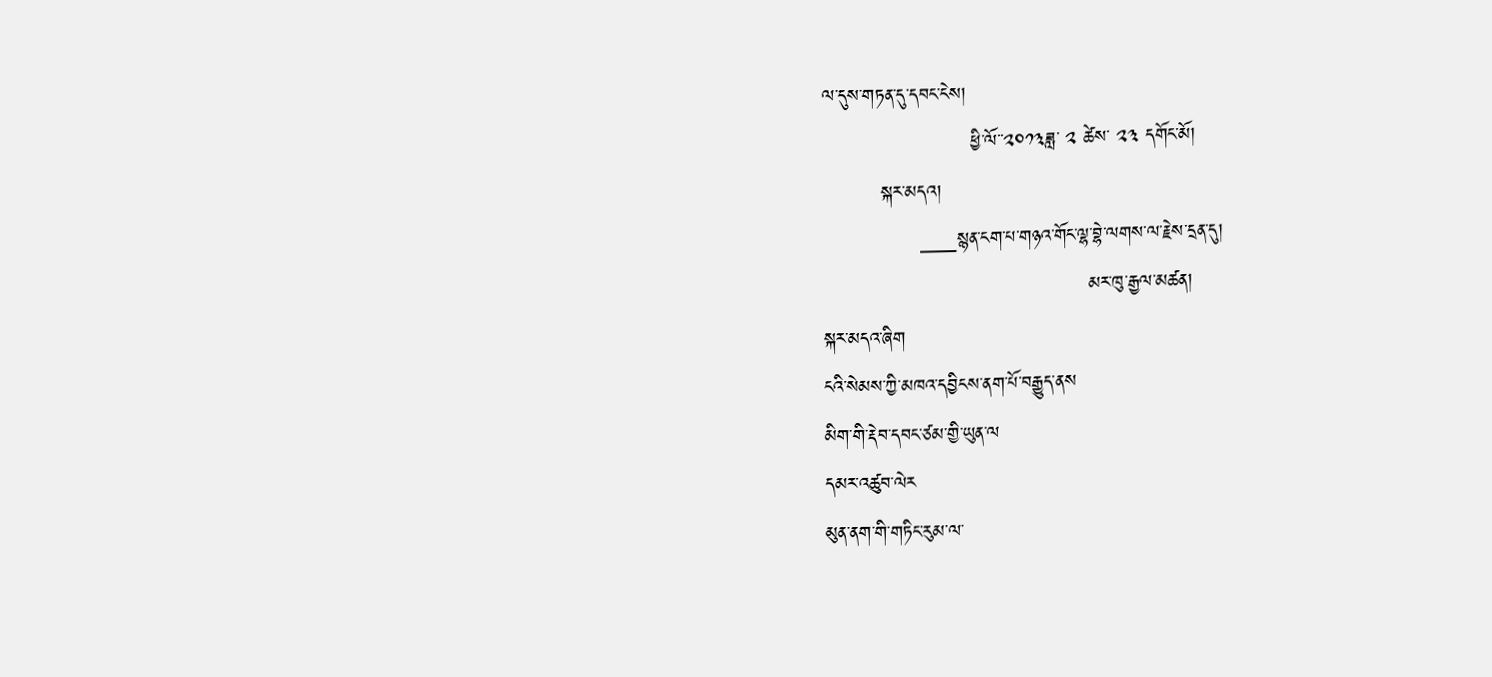ལ་དུས་གཏན་དུ་དབང་ངེས།
                       ཕྱི་ལོ་་༢༠༡༣ཟླ་ ༢ ཚེས་ ༢༣ དགོང་མོ།
         སྐར་མདའ།
               ___སྙན་ངག་པ་གཉའ་གོང་ལྷ་བྷེ་ལགས་ལ་རྗེས་དྲན་དུ།
                                         མར་ཁུ་རྒྱལ་མཚན།
སྐར་མདའ་ཞིག
ངའི་སེམས་ཀྱི་མཁའ་དབྱིངས་ནག་པོ་བརྒྱུད་ནས
མིག་གི་རྡེབ་དབང་ཙམ་གྱི་ཡུན་ལ
དམར་འཚུབ་ལེར
མུན་ནག་གི་གཏིང་རུམ་ལ་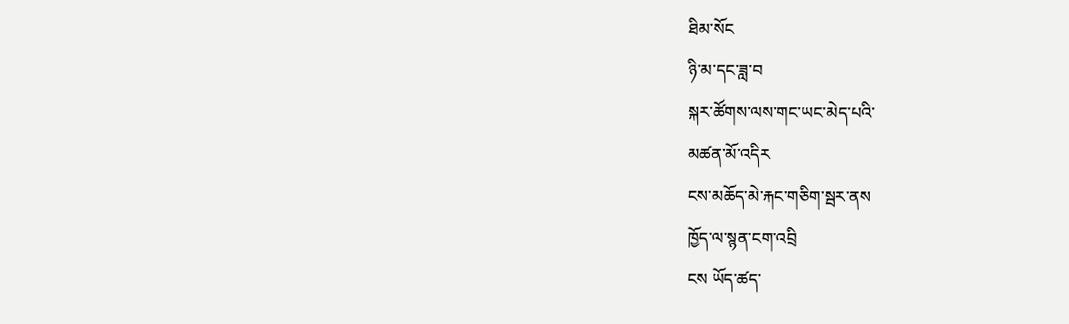ཐིམ་སོང
ཉི་མ་དང་ཟླ་བ
སྐར་ཚོགས་ལས་གང་ཡང་མེད་པའི་
མཚན་མོ་འདིར
ངས་མཆོད་མེ་རྐང་གཅིག་སྦར་ནས
ཁྱོད་ལ་སྙན་ངག་འབྲི
ངས ཡོད་ཚད་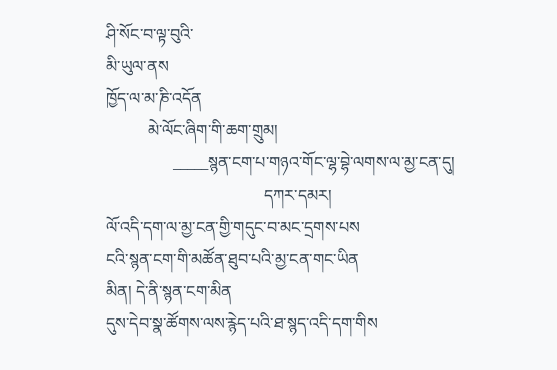ཤི་སོང་བ་ལྟ་བུའི་
མི་ཡུལ་ནས
ཁྱོད་ལ་མ་ཎི་འདོན
          མེ་ལོང་ཞིག་གི་ཆག་གྲུམ།
                _____སྙན་ངག་པ་གཉའ་གོང་ལྷ་བྷེ་ལགས་ལ་མྱ་ངན་དུ།
                                      དཀར་དམར།
ལོ་འདི་དག་ལ་མྱ་ངན་གྱི་གདུང་བ་མང་དྲགས་པས
ངའི་སྙན་ངག་གི་མཚོན་ཐུབ་པའི་མྱ་ངན་གང་ཡིན
མིན། དེ་ནི་སྙན་ངག་མིན
དུས་དེབ་སྣ་ཚོགས་ལས་རྙེད་པའི་ཐ་སྙད་འདི་དག་གིས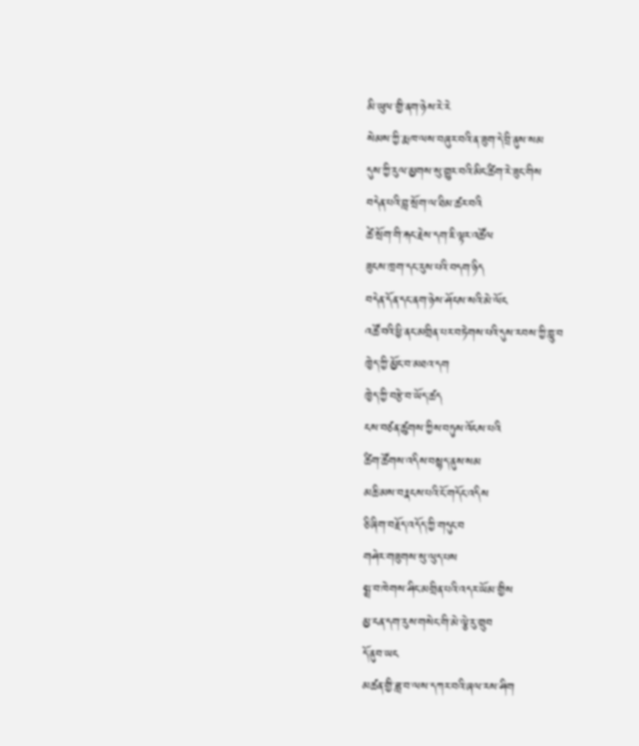མི་ཡུལ་གྱི་ནག་ཉེས་རེ་རེ
སེམས་ཀྱི་རྨ་ཁ་ལས་བཞུར་བའི་ན་ཟུག་དེ་བྲི་ནུས་སམ
དུས་ཀྱི་རུལ་མྱགས་སུ་གྱུར་བའི་མིང་ཚིག་རེ་ཟུང་གིས
བདེན་པའི་བླ་སྲོག་ལ་ཐིམ་ཚར་བའི
ཚེ་སྲོག་གི་རྐང་རྗེས་དག་ཇི་ལྟར་འཚོལ
ཟུངས་ཁྲག་དང་རུས་པའི་བདག་ཉིད
བདེན་དོན་དང་ནག་ཉེས་ཤོངས་སའི་མེ་ལོང
འཚོ་བའི་ཕྱི་ནང་མགྲིན་པར་བཏེགས་པའི་དུས་རབས་ཀྱི་གླུ་བ
ཁྱེད་ཀྱི་མྱོང་བ་མཐའ་དག
ཁྱེད་ཀྱི་བརྩེ་བ་ཡོད་ཚད
ངས་བཙན་ཚུགས་ཀྱིས་བཏུས་འོངས་པའི
ཚིག་ཚོགས་འདིས་བསྙད་ནུས་སམ
མཆི་མས་བརྣངས་པའི་ངོ་གདོང་འདིས
ཅི་ཞིག་བརྗོད་འདོད་ཀྱི་གདུང་བ
གཤེར་གཟུགས་སུ་ལུད་པས
སྨྲ་བ་ཁེགས་ཤིང་མགྲིན་པའི་འདར་ཡོམ་གྱིས
མྱ་ངན་དག་རུས་གསེང་གི་མེ་ལྕེ་རུ་གྲུབ
དོ་ནུབ་ཡང
མཚན་གྱི་ཟླ་བ་ལས་དཀར་བའི་ཞལ་རས་ཤིག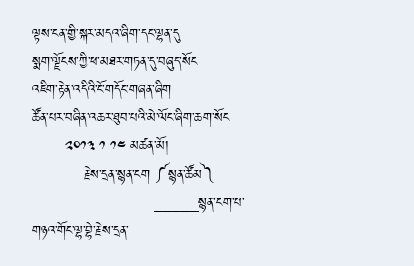ལྟས་ངན་གྱི་སྐར་མདའ་ཞིག་དང་ལྷན་དུ
སྨག་ལྗོངས་ཀྱི་ཕ་མཐར་གཏན་དུ་བཞུད་སོང
འཇིག་རྟེན་འདིའི་ངོ་གདོང་གཞན་ཞིག
ཚོན་པར་བཞིན་འཆར་ཐུབ་པའི་མེ་ལོང་ཞིག་ཆག་སོང
       ༢༠༡༣ ༡ ༡༤ མཚན་མོ།
           རྗེས་དྲན་སྙན་ངག ༼སྙན་ཚོམ༽
                          _____སྙན་ངག་པ་གཉའ་གོང་ལྷ་བྷེ་རྗེས་དྲན་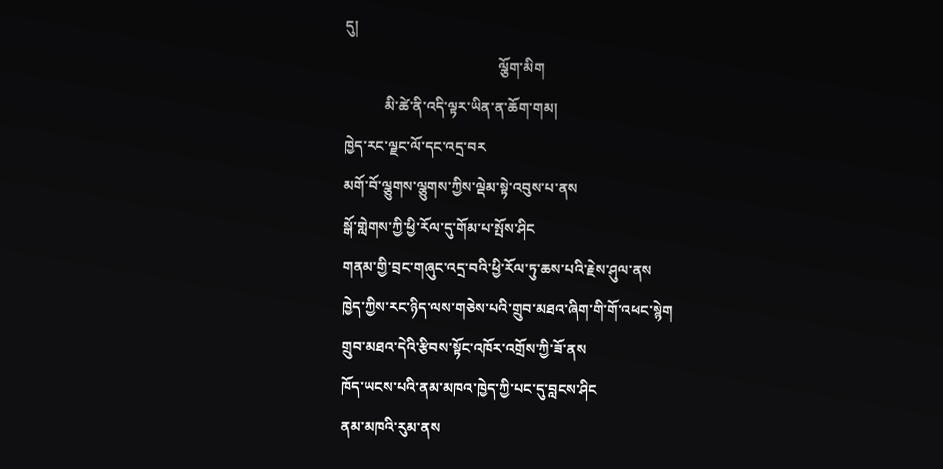དུ།
                                          ལྕོག་མིག
           མི་ཚེ་ནི་འདི་ལྟར་ཡིན་ན་ཆོག་གམ།
ཁྱེད་རང་ལྗང་ལོ་དང་འདྲ་བར
མགོ་བོ་ལྕུགས་ལྕུགས་ཀྱིས་ལྡེམ་སྟེ་འབུས་པ་ནས
སྒོ་གླེགས་ཀྱི་ཕྱི་རོལ་དུ་གོམ་པ་སྤོས་ཤིང
གནམ་གྱི་བྲང་གཞུང་འདྲ་བའི་ཕྱི་རོལ་ཏུ་ཆས་པའི་རྗེས་ཤུལ་ནས
ཁྱེད་ཀྱིས་རང་ཉིད་ལས་གཅེས་པའི་གྲུབ་མཐའ་ཞིག་གི་གོ་འཕང་སྙེག
གྲུབ་མཐའ་དེའི་རྩིབས་སྟོང་འཁོར་འགྲོས་ཀྱི་ཟོ་ནས
ཁོད་ཡངས་པའི་ནམ་མཁའ་ཁྱེད་ཀྱི་པང་དུ་བླངས་ཤིང
ནམ་མཁའི་རུམ་ནས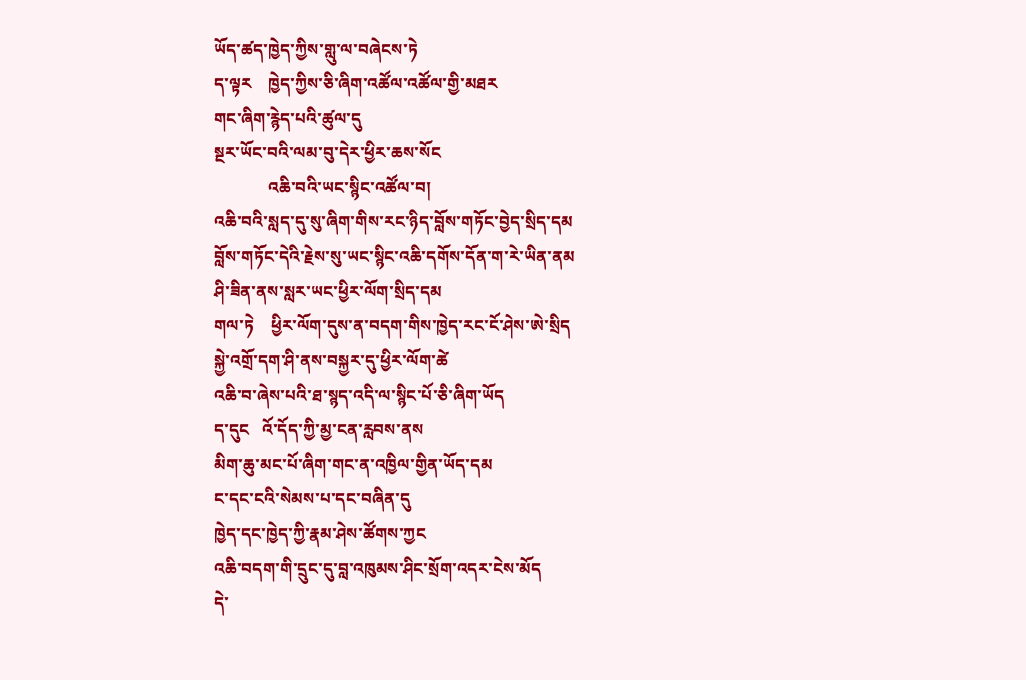ཡོད་ཚད་ཁྱེད་ཀྱིས་གླུ་ལ་བཞེངས་ཏེ
ད་ལྟར    ཁྱེད་ཀྱིས་ཅི་ཞིག་འཚོལ་འཚོལ་གྱི་མཐར
གང་ཞིག་རྙེད་པའི་ཚུལ་དུ
སྔར་ཡོང་བའི་ལམ་བུ་དེར་ཕྱིར་ཆས་སོང
             འཆི་བའི་ཡང་སྙིང་འཚོལ་བ།
འཆི་བའི་སླད་དུ་སུ་ཞིག་གིས་རང་ཉིད་བློས་གཏོང་བྱེད་སྲིད་དམ
བློས་གཏོང་དེའི་རྗེས་སུ་ཡང་སྙིང་འཆི་དགོས་དོན་ག་རེ་ཡིན་ནམ
ཤི་ཟིན་ནས་སླར་ཡང་ཕྱིར་ལོག་སྲིད་དམ
གལ་ཏེ    ཕྱིར་ལོག་དུས་ན་བདག་གིས་ཁྱེད་རང་ངོ་ཤེས་ཨེ་སྲིད
སྐྱེ་འགྲོ་དག་ཤི་ནས་བསྐྱར་དུ་ཕྱིར་ལོག་ཚེ
འཆི་བ་ཞེས་པའི་ཐ་སྙད་འདི་ལ་སྙིང་པོ་ཅི་ཞིག་ཡོད
ད་དུང   འོ་དོད་ཀྱི་མྱ་ངན་རླབས་ནས
མིག་ཆུ་མང་པོ་ཞིག་གང་ན་འཁྱིལ་གྱིན་ཡོད་དམ
ང་དང་ངའི་སེམས་པ་དང་བཞིན་དུ
ཁྱེད་དང་ཁྱེད་ཀྱི་རྣམ་ཤེས་ཚོགས་ཀྱང
འཆི་བདག་གི་དྲུང་དུ་བླ་འཁུམས་ཤིང་སྲོག་འདར་ངེས་མོད
དེ་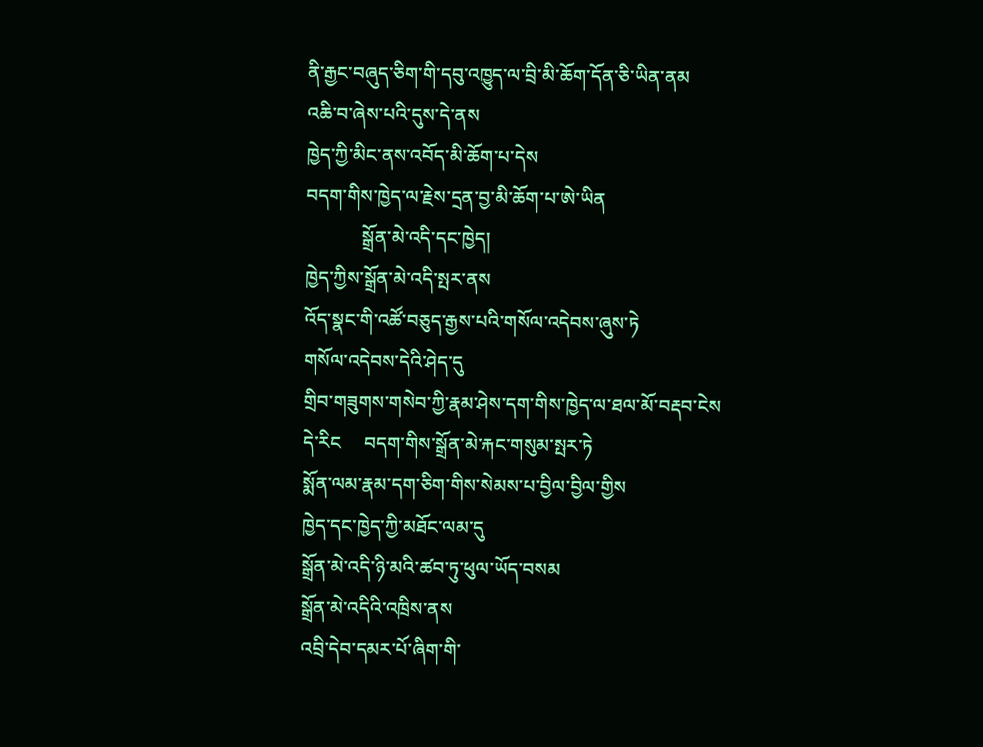ནི་རྒྱང་བཞུད་ཅིག་གི་དབུ་འཁྱུད་ལ་བྲི་མི་ཆོག་དོན་ཅི་ཡིན་ནམ
འཆི་བ་ཞེས་པའི་དུས་དེ་ནས
ཁྱེད་ཀྱི་མིང་ནས་འབོད་མི་ཆོག་པ་དེས
བདག་གིས་ཁྱེད་ལ་རྗེས་དྲན་བྱ་མི་ཆོག་པ་ཨེ་ཡིན
            སྒྲོན་མེ་འདི་དང་ཁྱེད།
ཁྱེད་ཀྱིས་སྒྲོན་མེ་འདི་སྤར་ནས
འོད་སྣང་གི་འཚོ་བཅུད་རྒྱས་པའི་གསོལ་འདེབས་ཞུས་ཏེ
གསོལ་འདེབས་དེའི་ཤེད་དུ
གྲིབ་གཟུགས་གསེབ་ཀྱི་རྣམ་ཤེས་དག་གིས་ཁྱེད་ལ་ཐལ་མོ་བརྡབ་ངེས
དེ་རིང     བདག་གིས་སྒྲོན་མེ་རྐང་གསུམ་སྤར་ཏེ
སྨོན་ལམ་རྣམ་དག་ཅིག་གིས་སེམས་པ་བྱིལ་བྱིལ་གྱིས
ཁྱེད་དང་ཁྱེད་ཀྱི་མཐོང་ལམ་དུ
སྒྲོན་མེ་འདི་ཉི་མའི་ཚབ་ཏུ་ཕུལ་ཡོད་བསམ
སྒྲོན་མེ་འདིའི་འཁྲིས་ནས
འབྲི་དེབ་དམར་པོ་ཞིག་གི་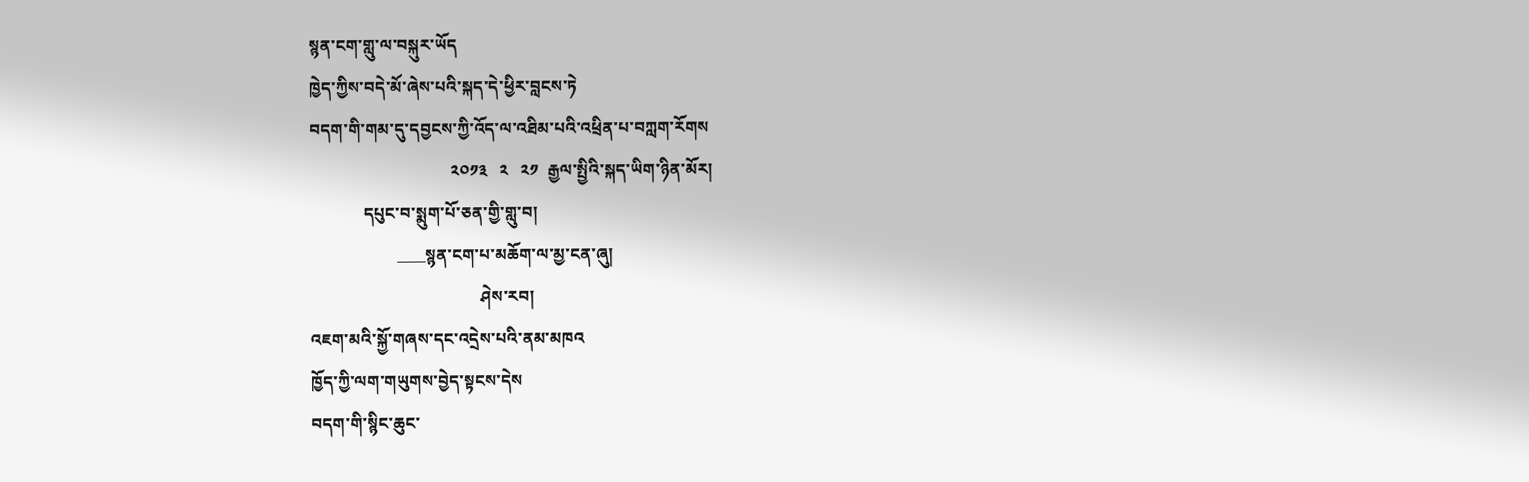སྙན་ངག་གླུ་ལ་བསྐུར་ཡོད
ཁྱེད་ཀྱིས་བདེ་མོ་ཞེས་པའི་སྐད་དེ་ཕྱིར་བླངས་ཏེ
བདག་གི་གམ་དུ་དབྱངས་ཀྱི་འོད་ལ་འཐིམ་པའི་འཕྲིན་པ་བཀླག་རོགས
                                  ༢༠༡༣   ༢   ༢༡  རྒྱལ་སྤྱིའི་སྐད་ཡིག་ཉིན་མོར།
             དཔུང་བ་སྨུག་པོ་ཅན་གྱི་གླུ་བ།
                     ____སྙན་ངག་པ་མཆོག་ལ་མྱ་ངན་ཞུ།
                                         ཤེས་རབ།
འཇག་མའི་སྐྱོ་གཞས་དང་འདྲེས་པའི་ནམ་མཁའ
ཁྱོད་ཀྱི་ལག་གཡུགས་བྱེད་སྟངས་དེས
བདག་གི་སྙིང་ཆུང་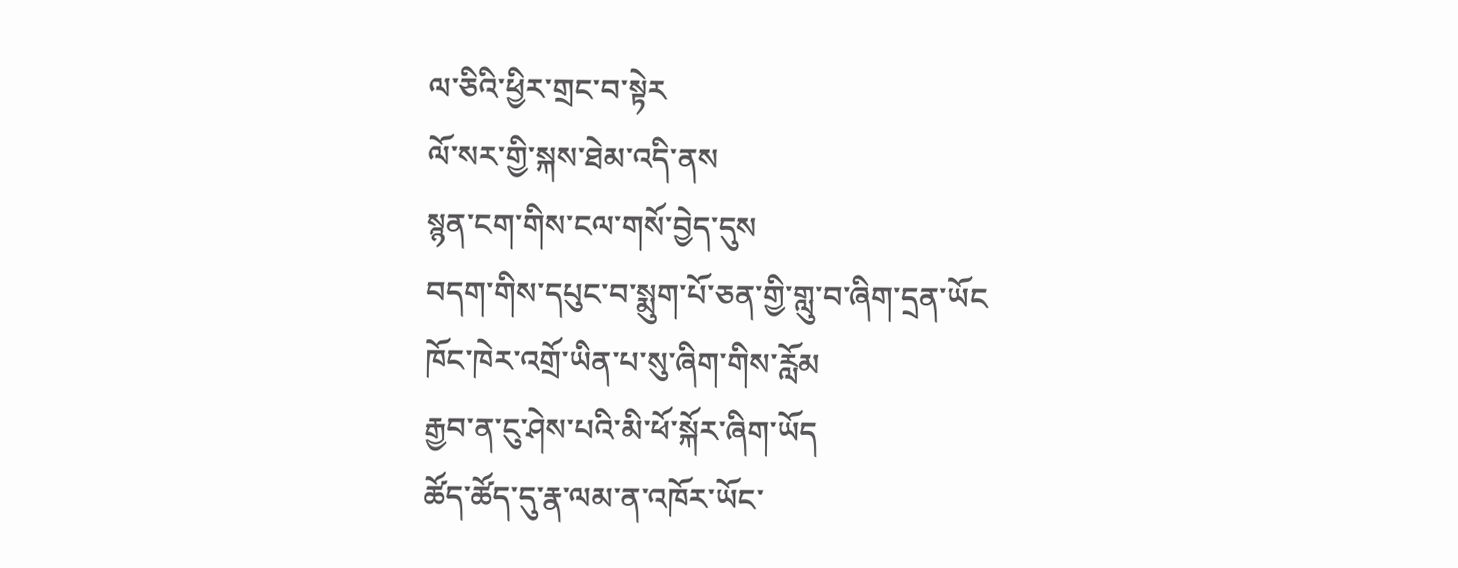ལ་ཅིའི་ཕྱིར་གྲང་བ་སྟེར
ལོ་སར་གྱི་སྐས་ཐེམ་འདི་ནས
སྙན་ངག་གིས་ངལ་གསོ་བྱེད་དུས
བདག་གིས་དཔུང་བ་སྨུག་པོ་ཅན་གྱི་གླུ་བ་ཞིག་དྲན་ཡོང
ཁོང་ཁེར་འགྲོ་ཡིན་པ་སུ་ཞིག་གིས་རློམ
རྒྱབ་ན་ངུ་ཤེས་པའི་མི་ཕོ་སྐོར་ཞིག་ཡོད
ཚོད་ཚོད་དུ་རྣ་ལམ་ན་འཁོར་ཡོང་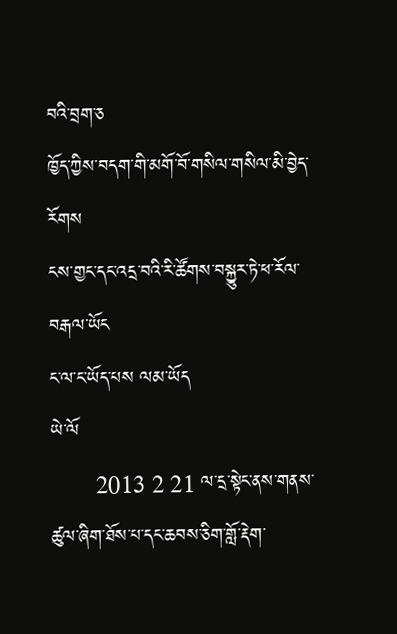བའི་བྲག་ཅ
ཁྱོད་ཀྱིས་བདག་གི་མགོ་བོ་གསིལ་གསིལ་མི་བྱེད་རོགས
ངས་གྱང་དང་འདྲ་བའི་རི་ཚོགས་བསྐྱུར་ཏེ་ཕ་རོལ་བརྒལ་ཡོང
ང་ལ་ང་ཡོད་པས ལམ་ཡོད
ཡེ་ལོ
       2013 2 21 ལ་དྲ་སྟེང་ནས་གནས་ཚུལ་ཞིག་ཐོས་པ་དང་ཆབས་ཅིག་གློ་རྡེག་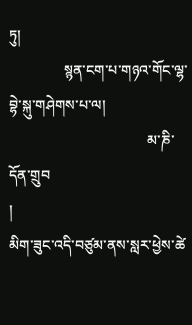ཏུ།
               སྙན་ངག་པ་གཉའ་གོང་ལྷ་བྷེ་སྐུ་གཤེགས་པ་ལ།
                                      མ་ཎི་དོན་གྲུབ
།
མིག་ཟུང་འདི་བཙུམ་ནས་སླར་ཕྱེས་ཚེ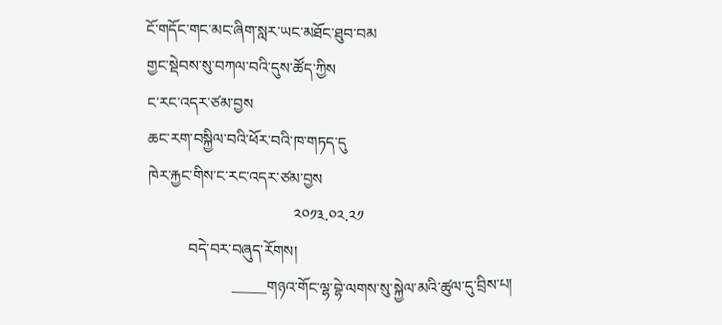ངོ་གདོང་གང་མང་ཞིག་སླར་ཡང་མཐོང་ཐུབ་བམ
གྱང་སྡེབས་སུ་བཀལ་བའི་དུས་ཚོད་ཀྱིས
ང་རང་འདར་ཙམ་བྱས
ཆང་རག་བསྐྱིལ་བའི་ཕོར་བའི་ཁ་གཏད་དུ
ཁེར་རྐྱང་གིས་ང་རང་འདར་ཙམ་བྱས
                                     ༢༠༡༣.༠༢.༢༡
          བདེ་བར་བཞུད་རོགས།
                     _____གཉའ་གོང་ལྷ་བྷེ་ལགས་སུ་སྐྱེལ་མའི་ཚུལ་དུ་བྲིས་པ།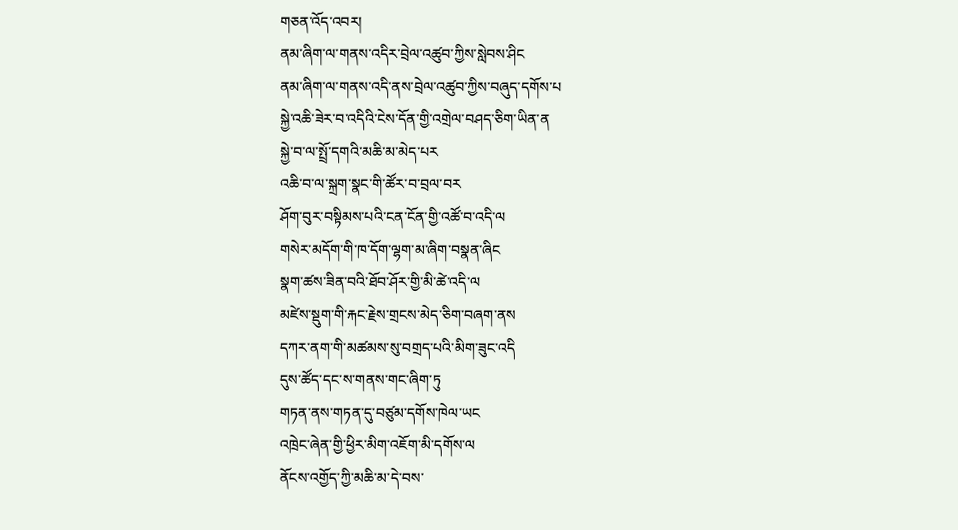གཅན་འོད་འབར།
ནམ་ཞིག་ལ་གནས་འདིར་བྲེལ་འཚུབ་ཀྱིས་སླེབས་ཤིང
ནམ་ཞིག་ལ་གནས་འདི་ནས་བྲེལ་འཚུབ་ཀྱིས་བཞུད་དགོས་པ
སྐྱེ་འཆི་ཟེར་བ་འདིའི་ངེས་དོན་གྱི་འགྲེལ་བཤད་ཅིག་ཡིན་ན
སྐྱེ་བ་ལ་སྤྲོ་དགའི་མཆི་མ་མེད་པར
འཆི་བ་ལ་སྐྲག་སྣང་གི་ཚོར་བ་བྲལ་བར
ཤོག་བུར་བསྟིམས་པའི་ངན་ངོན་གྱི་འཚོ་བ་འདི་ལ
གསེར་མདོག་གི་ཁ་དོག་ལྷག་མ་ཞིག་བསྣན་ཞིང
སྣག་ཚས་ཟིན་བའི་ཐོབ་ཤོར་གྱི་མི་ཚེ་འདི་ལ
མཛེས་སྡུག་གི་རྐང་རྗེས་གྲངས་མེད་ཅིག་བཞག་ནས
དཀར་ནག་གི་མཚམས་སུ་བགྲད་པའི་མིག་ཟུང་འདི
དུས་ཚོད་དང་ས་གནས་གང་ཞིག་ཏུ
གཏན་ནས་གཏན་དུ་བཙུམ་དགོས་ཁེལ་ཡང
འཁྲེང་ཞེན་གྱི་ཕྱིར་མིག་འཇོག་མི་དགོས་ལ
ནོངས་འགྱོད་ཀྱི་མཆི་མ་དེ་བས་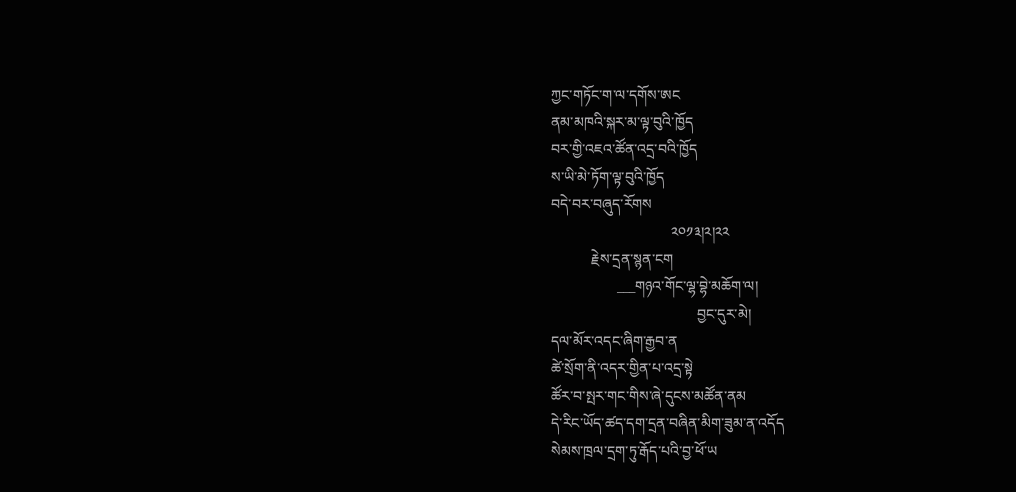ཀྱང་གཏོང་ག་ལ་དགོས་ཨང
ནམ་མཁའི་སྐར་མ་ལྟ་བུའི་ཁྱོད
བར་གྱི་འཇའ་ཚོན་འདྲ་བའི་ཁྱོད
ས་ཡི་མེ་ཏོག་ལྟ་བུའི་ཁྱོད
བདེ་བར་བཞུད་རོགས
                                 ༢༠༡༣།༢།༢༢
           རྗེས་དྲན་སྙན་ངག
                  ___གཉའ་གོང་ལྷ་བྷེ་མཆོག་ལ།
                                        བྱང་དུར་མེ།
དལ་མོར་འདང་ཞིག་རྒྱབ་ན
ཚེ་སྲོག་ནི་འདར་གྱིན་པ་འདྲ་སྟེ
ཚོར་བ་སྤར་གང་གིས་ཞེ་དུངས་མཚོན་ནམ
དེ་རིང་ཡོད་ཚད་དག་དྲན་བཞིན་མིག་ཟུམ་ན་འདོད
སེམས་ཁྲལ་དྲག་ཏུ་རྒོད་པའི་བྱ་ཕོ་ཡ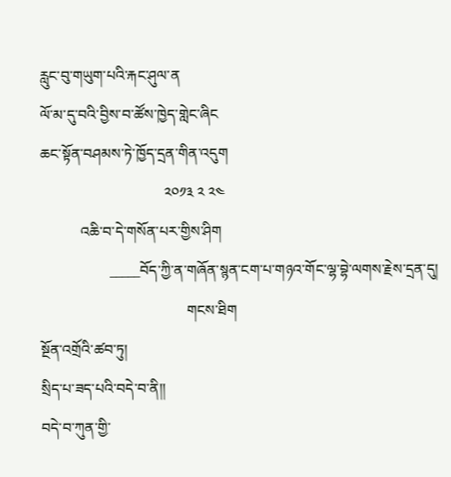རླུང་བུ་གཡུག་པའི་རྐང་ཤུལ་ན
ལོ་མ་དུ་བའི་བྱིས་བ་ཚོས་ཁྱེད་གླེང་ཞིང
ཆང་སྟོན་བཤམས་ཏེ་ཁྱོད་དྲན་གིན་འདུག
                                  ༢༠༡༣ ༢ ༢༤
           འཆི་བ་དེ་གསོན་པར་གྱིས་ཤིག
                   _____བོད་ཀྱི་ན་གཞོན་སྙན་ངག་པ་གཉའ་གོང་ལྷ་བྷེ་ལགས་རྗེས་དྲན་དུ།
                                        གངས་ཐིག
སྔོན་འགྲོའི་ཚབ་ཏུ།
སྲིད་པ་ཟད་པའི་བདེ་བ་ནི།།
བདེ་བ་ཀུན་གྱི་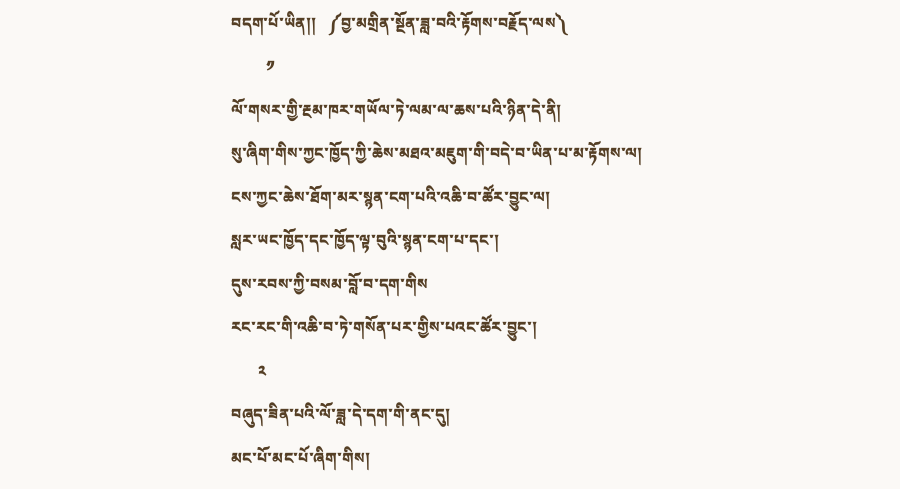བདག་པོ་ཡིན།།   ༼བྱ་མགྲིན་སྔོན་ཟླ་བའི་རྟོགས་བརྗོད་ལས༽
         ༡
ལོ་གསར་གྱི་རྔམ་ཁར་གཡོལ་ཏེ་ལམ་ལ་ཆས་པའི་ཉིན་དེ་ནི།
སུ་ཞིག་གིས་ཀྱང་ཁྱོད་ཀྱི་ཆེས་མཐའ་མཇུག་གི་བདེ་བ་ཡིན་པ་མ་རྟོགས་ལ།
ངས་ཀྱང་ཆེས་ཐོག་མར་སྙན་ངག་པའི་འཆི་བ་ཚོར་བྱུང་ལ།
སླར་ཡང་ཁྱོད་དང་ཁྱོད་ལྟ་བུའི་སྙན་ངག་པ་དང་།
དུས་རབས་ཀྱི་བསམ་བློ་བ་དག་གིས
རང་རང་གི་འཆི་བ་ཏེ་གསོན་པར་གྱིས་པའང་ཚོར་བྱུང་།
       ༢
བཞུད་ཟིན་པའི་ལོ་ཟླ་དེ་དག་གི་ནང་དུ།
མང་པོ་མང་པོ་ཞིག་གིས།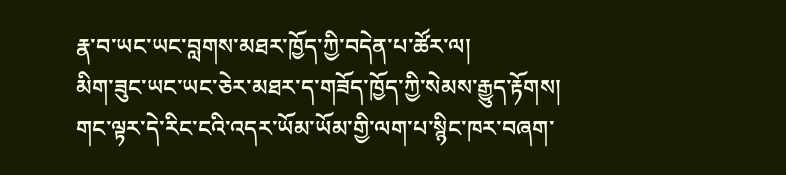རྣ་བ་ཡང་ཡང་བླགས་མཐར་ཁྱོད་ཀྱི་བདེན་པ་ཚོར་ལ།
མིག་ཟུང་ཡང་ཡང་ཅེར་མཐར་ད་གཟོད་ཁྱོད་ཀྱི་སེམས་རྒྱུད་རྟོགས།
གང་ལྟར་དེ་རིང་ངའི་འདར་ཡོམ་ཡོམ་གྱི་ལག་པ་སྙིང་ཁར་བཞག་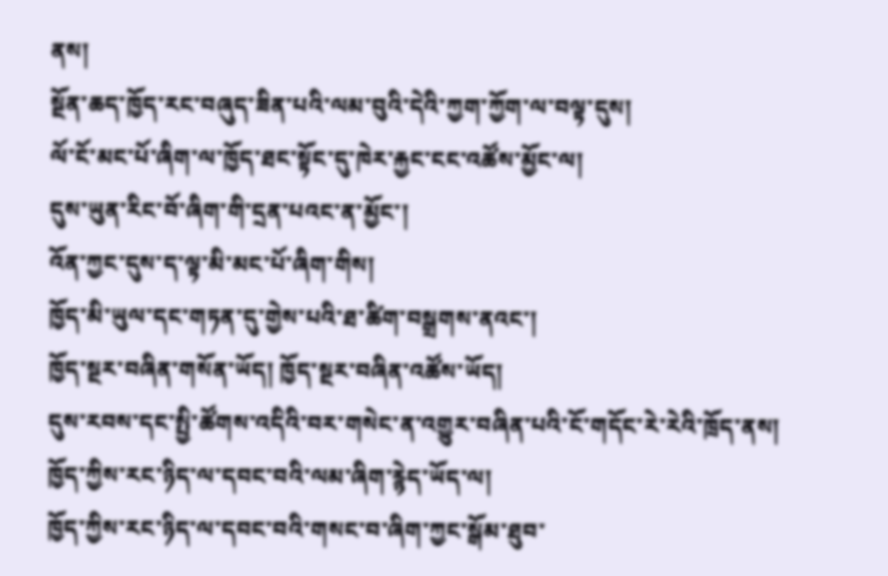ནས།
སྔོན་ཆད་ཁྱོད་རང་བཞུད་ཟིན་པའི་ལམ་བུའི་དེའི་ཀྱག་ཀྱོག་ལ་བལྟ་དུས།
ལོ་ངོ་མང་པོ་ཞིག་ལ་ཁྱོད་ཐང་སྟོང་དུ་ཁེར་རྐྱང་ངང་འཚོས་མྱོང་ལ།
དུས་ཡུན་རིང་བོ་ཞིག་གི་དྲན་པའང་ན་མྱོང་།
འོན་ཀྱང་དུས་ད་ལྟ་མི་མང་པོ་ཞིག་གིས།
ཁྱོད་མི་ཡུལ་དང་གཏན་དུ་གྱེས་པའི་ཐ་ཚིག་བསྒྲགས་ནའང་།
ཁྱོད་སྔར་བཞིན་གསོན་ཡོད། ཁྱོད་སྔར་བཞིན་འཚོས་ཡོད།
དུས་རབས་དང་སྤྱི་ཚོགས་འདིའི་བར་གསེང་ན་འགྱུར་བཞིན་པའི་ངོ་གདོང་རེ་རེའི་ཁྲོད་ནས།
ཁྱོད་ཀྱིས་རང་ཉིད་ལ་དབང་བའི་ལམ་ཞིག་རྙེད་ཡོད་ལ།
ཁྱོད་ཀྱིས་རང་ཉིད་ལ་དབང་བའི་གསང་བ་ཞིག་ཀྱང་སྒོམ་ཐུབ་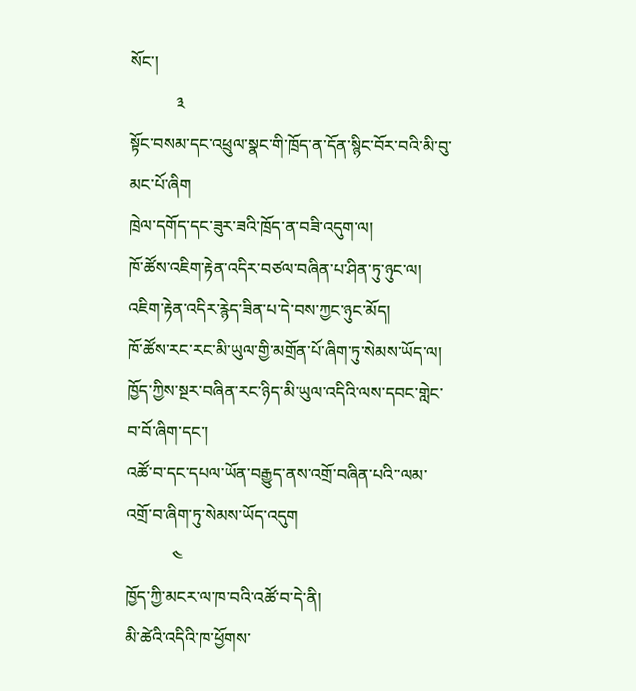སོང་།
           ༣
སྟོང་བསམ་དང་འཕྲུལ་སྣང་གི་ཁྲོད་ན་དོན་སྙིང་བོར་བའི་མི་བུ་མང་པོ་ཞིག
ཁྲེལ་དགོད་དང་ཟུར་ཟའི་ཁྲོད་ན་བཟི་འདུག་ལ།
ཁོ་ཚོས་འཇིག་རྟེན་འདིར་བཙལ་བཞིན་པ་ཤིན་ཏུ་ཉུང་ལ།
འཇིག་རྟེན་འདིར་རྙེད་ཟིན་པ་དེ་བས་ཀྱང་ཉུང་མོད།
ཁོ་ཚོས་རང་རང་མི་ཡུལ་གྱི་མགྲོན་པོ་ཞིག་ཏུ་སེམས་ཡོད་ལ།
ཁྱོད་ཀྱིས་སྔར་བཞིན་རང་ཉིད་མི་ཡུལ་འདིའི་ལས་དབང་གླེང་བ་བོ་ཞིག་དང་།
འཚོ་བ་དང་དཔལ་ཡོན་བརྒྱུད་ནས་འགྲོ་བཞིན་པའི་་ལམ་འགྲོ་བ་ཞིག་ཏུ་སེམས་ཡོད་འདུག
           ༤
ཁྱོད་ཀྱི་མངར་ལ་ཁ་བའི་འཚོ་བ་དེ་ནི།
མི་ཚེའི་འདིའི་ཁ་ཕྱོགས་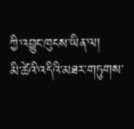ཀྱི་འབྱུང་ཁུངས་ཡིན་ལ།
མི་ཚེའི་འདིའི་མཐར་གཏུགས་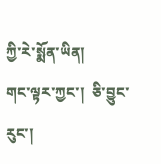ཀྱི་རེ་སྨོན་ཡིན།
གང་ལྟར་ཀྱང་།  ཅི་བྱུང་རུང་།